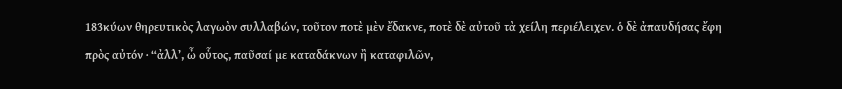183κύων θηρευτικὸς λαγωὸν συλλαβών, τοῦτον ποτὲ μὲν ἔδακνε, ποτὲ δὲ αὐτοῦ τὰ χείλη περιέλειχεν. ὁ δὲ ἀπαυδήσας ἔφη πρὸς αὐτόν · “ἀλλ’, ὦ οὗτος, παῦσαί με καταδάκνων ἢ καταφιλῶν,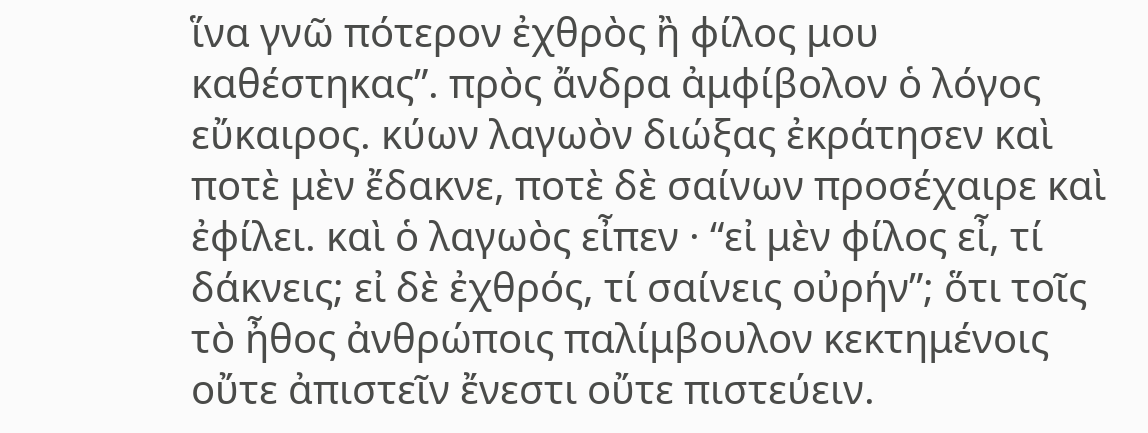ἵνα γνῶ πότερον ἐχθρὸς ἢ φίλος μου καθέστηκας”. πρὸς ἄνδρα ἀμφίβολον ὁ λόγος εὔκαιρος. κύων λαγωὸν διώξας ἐκράτησεν καὶ ποτὲ μὲν ἔδακνε, ποτὲ δὲ σαίνων προσέχαιρε καὶ ἐφίλει. καὶ ὁ λαγωὸς εἶπεν · “εἰ μὲν φίλος εἶ, τί δάκνεις; εἰ δὲ ἐχθρός, τί σαίνεις οὐρήν”; ὅτι τοῖς τὸ ἦθος ἀνθρώποις παλίμβουλον κεκτημένοις οὔτε ἀπιστεῖν ἔνεστι οὔτε πιστεύειν.